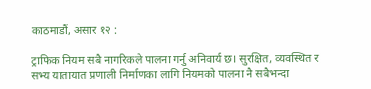काठमाडौं, असार १२ :

ट्राफिक नियम सबै नागरिकले पालना गर्नु अनिवार्य छ। सुरक्षित, व्यवस्थित र सभ्य यातायात प्रणाली निर्माणका लागि नियमको पालना नै सबैभन्दा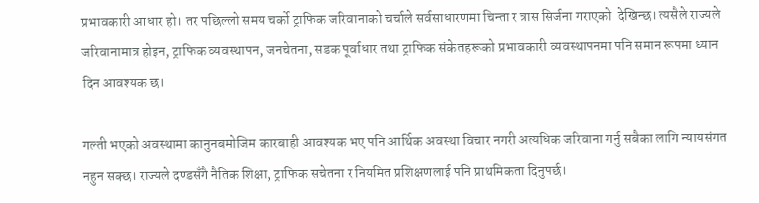प्रभावकारी आधार हो। तर पछिल्लो समय चर्को ट्राफिक जरिवानाको चर्चाले सर्वसाधारणमा चिन्ता र त्रास सिर्जना गराएको  देखिन्छ। त्यसैले राज्यले जरिवानामात्र होइन, ट्राफिक व्यवस्थापन, जनचेतना, सडक पूर्वाधार तथा ट्राफिक संकेतहरूको प्रभावकारी व्यवस्थापनमा पनि समान रूपमा ध्यान दिन आवश्यक छ।

गल्ती भएको अवस्थामा कानुनबमोजिम कारबाही आवश्यक भए पनि आर्थिक अवस्था विचार नगरी अत्यधिक जरिवाना गर्नु सबैका लागि न्यायसंगत नहुन सक्छ। राज्यले दण्डसँगै नैतिक शिक्षा, ट्राफिक सचेतना र नियमित प्रशिक्षणलाई पनि प्राथमिकता दिनुपर्छ।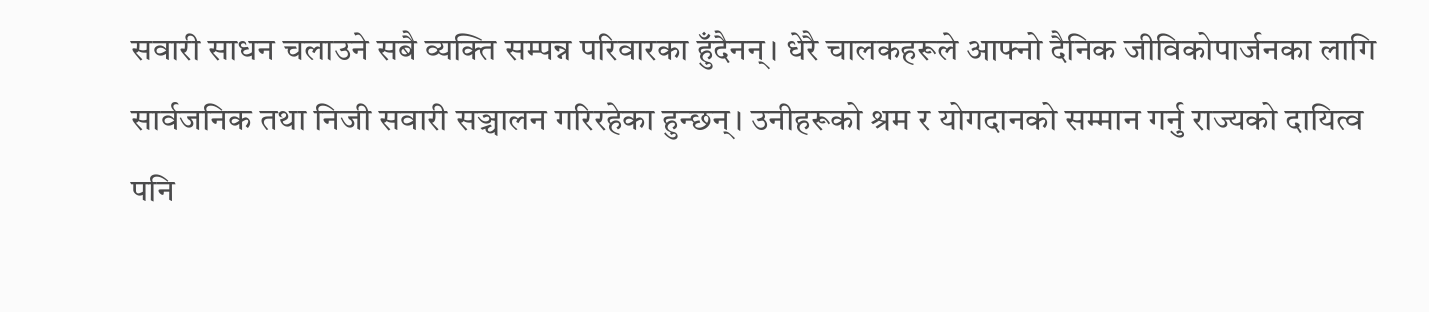सवारी साधन चलाउने सबै व्यक्ति सम्पन्न परिवारका हुँदैनन्। धेरै चालकहरूले आफ्नो दैनिक जीविकोपार्जनका लागि सार्वजनिक तथा निजी सवारी सञ्चालन गरिरहेका हुन्छन्। उनीहरूको श्रम र योगदानको सम्मान गर्नु राज्यको दायित्व पनि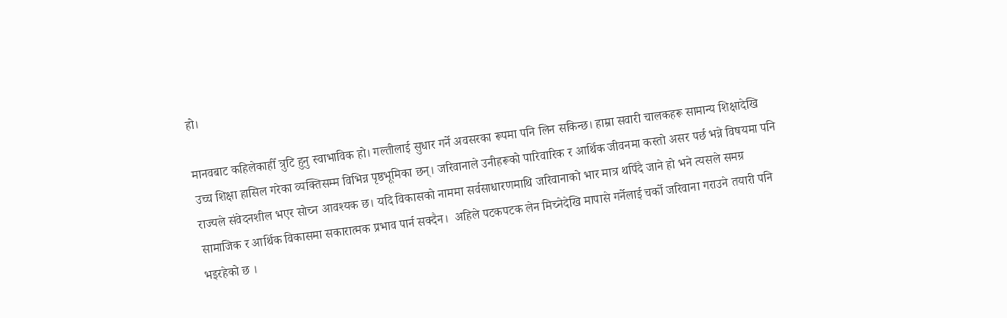हो।

मानवबाट कहिलेकाहीँ त्रुटि हुनु स्वाभाविक हो। गल्तीलाई सुधार गर्ने अवसरका रूपमा पनि लिन सकिन्छ। हाम्रा सवारी चालकहरू सामान्य शिक्षादेखि उच्च शिक्षा हासिल गरेका व्यक्तिसम्म विभिन्न पृष्ठभूमिका छन्। जरिवानाले उनीहरूको पारिवारिक र आर्थिक जीवनमा कस्तो असर पर्छ भन्ने विषयमा पनि राज्यले संवेदनशील भएर सोच्न आवश्यक छ। यदि विकासको नाममा सर्वसाधारणमाथि जरिवानाको भार मात्र थपिँदै जाने हो भने त्यसले समग्र सामाजिक र आर्थिक विकासमा सकारात्मक प्रभाव पार्न सक्दैन।  अहिले पटकपटक लेन मिच्नेदेखि मापासे गर्नेलाई चर्को जरिवाना गराउने तयारी पनि भइरहेको छ ।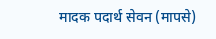मादक पदार्थ सेवन (मापसे)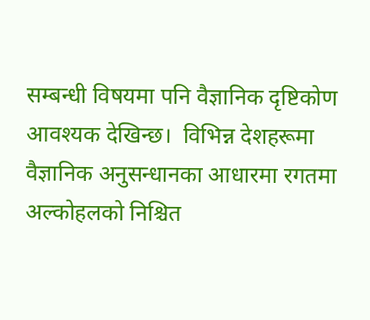सम्बन्धी विषयमा पनि वैज्ञानिक दृष्टिकोण आवश्यक देखिन्छ।  विभिन्न देशहरूमा वैज्ञानिक अनुसन्धानका आधारमा रगतमा अल्कोहलको निश्चित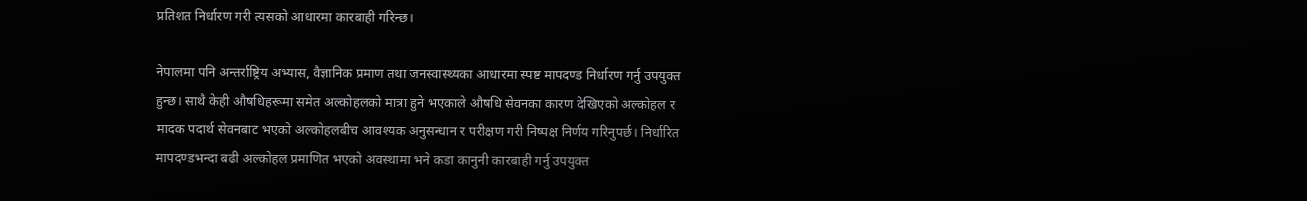प्रतिशत निर्धारण गरी त्यसको आधारमा कारबाही गरिन्छ।

नेपालमा पनि अन्तर्राष्ट्रिय अभ्यास, वैज्ञानिक प्रमाण तथा जनस्वास्थ्यका आधारमा स्पष्ट मापदण्ड निर्धारण गर्नु उपयुक्त हुन्छ। साथै केही औषधिहरूमा समेत अल्कोहलको मात्रा हुने भएकाले औषधि सेवनका कारण देखिएको अल्कोहल र मादक पदार्थ सेवनबाट भएको अल्कोहलबीच आवश्यक अनुसन्धान र परीक्षण गरी निष्पक्ष निर्णय गरिनुपर्छ। निर्धारित मापदण्डभन्दा बढी अल्कोहल प्रमाणित भएको अवस्थामा भने कडा कानुनी कारबाही गर्नु उपयुक्त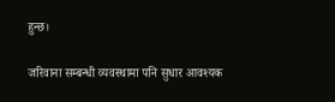हुन्छ।

जरिवाना सम्बन्धी व्यवस्थामा पनि सुधार आवश्यक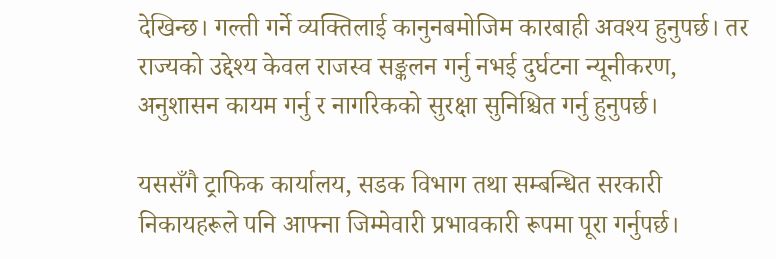देखिन्छ। गल्ती गर्ने व्यक्तिलाई कानुनबमोजिम कारबाही अवश्य हुनुपर्छ। तर राज्यको उद्देश्य केवल राजस्व सङ्कलन गर्नु नभई दुर्घटना न्यूनीकरण, अनुशासन कायम गर्नु र नागरिकको सुरक्षा सुनिश्चित गर्नु हुनुपर्छ।

यससँगै ट्राफिक कार्यालय, सडक विभाग तथा सम्बन्धित सरकारी निकायहरूले पनि आफ्ना जिम्मेवारी प्रभावकारी रूपमा पूरा गर्नुपर्छ।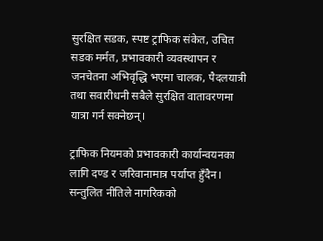सुरक्षित सडक, स्पष्ट ट्राफिक संकेत, उचित सडक मर्मत, प्रभावकारी व्यवस्थापन र जनचेतना अभिवृद्धि भएमा चालक, पैदलयात्री तथा सवारीधनी सबैले सुरक्षित वातावरणमा यात्रा गर्न सक्नेछन्।

ट्राफिक नियमको प्रभावकारी कार्यान्वयनका लागि दण्ड र जरिवानामात्र पर्याप्त हुँदैन। सन्तुलित नीतिले नागरिकको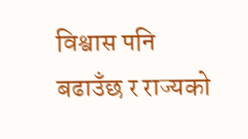विश्वास पनि बढाउँछ र राज्यको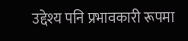उद्देश्य पनि प्रभावकारी रूपमा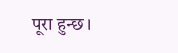पूरा हुन्छ।